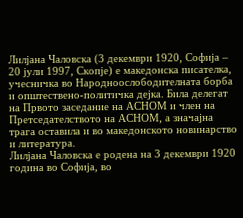Лилјана Чаловска (3 декември 1920, Софија – 20 јули 1997, Скопје) е македонска писателка, учесничка во Народноослободителната борба и општествено-политичка дејка. Била делегат на Првото заседание на АСНОМ и член на Претседателството на АСНОМ, а значајна трага оставила и во македонското новинарство и литература.
Лилјана Чаловска е родена на 3 декември 1920 година во Софија, во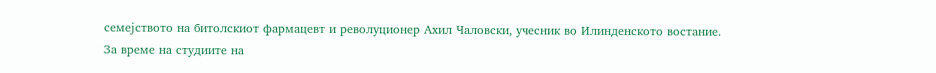семејството на битолскиот фармацевт и револуционер Ахил Чаловски, учесник во Илинденското востание.
За време на студиите на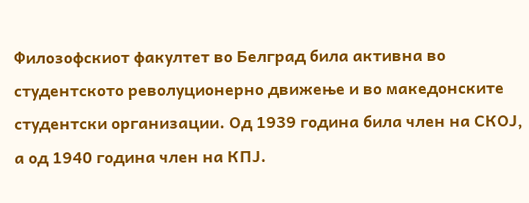Филозофскиот факултет во Белград била активна во студентското револуционерно движење и во македонските студентски организации. Од 1939 година била член на СКОЈ, а од 1940 година член на КПЈ.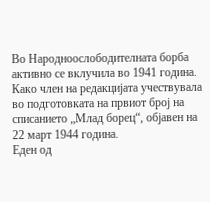Во Народноослободителната борба активно се вклучила во 1941 година. Како член на редакцијата учествувала во подготовката на првиот број на списанието „Млад борец“, објавен на 22 март 1944 година.
Еден од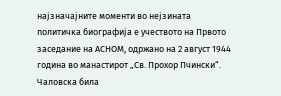најзначајните моменти во нејзината политичка биографија е учеството на Првото заседание на АСНОМ, одржано на 2 август 1944 година во манастирот „Св. Прохор Пчински“. Чаловска била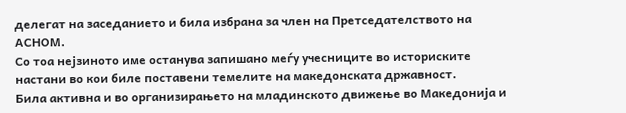делегат на заседанието и била избрана за член на Претседателството на АСНОМ.
Со тоа нејзиното име останува запишано меѓу учесниците во историските настани во кои биле поставени темелите на македонската државност.
Била активна и во организирањето на младинското движење во Македонија и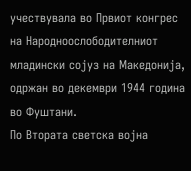учествувала во Првиот конгрес на Народноослободителниот младински сојуз на Македонија, одржан во декември 1944 година во Фуштани.
По Втората светска војна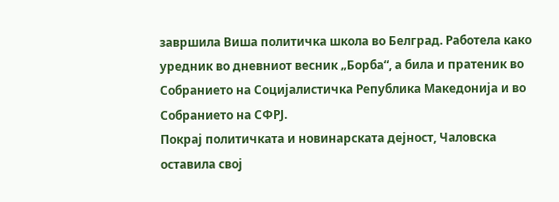завршила Виша политичка школа во Белград. Работела како уредник во дневниот весник „Борба“, а била и пратеник во Собранието на Социјалистичка Република Македонија и во Собранието на СФРЈ.
Покрај политичката и новинарската дејност, Чаловска оставила свој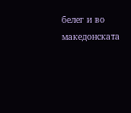белег и во македонската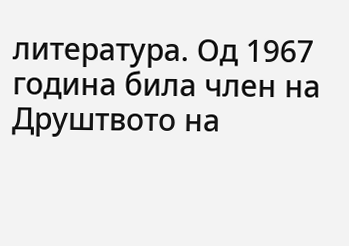литература. Од 1967 година била член на Друштвото на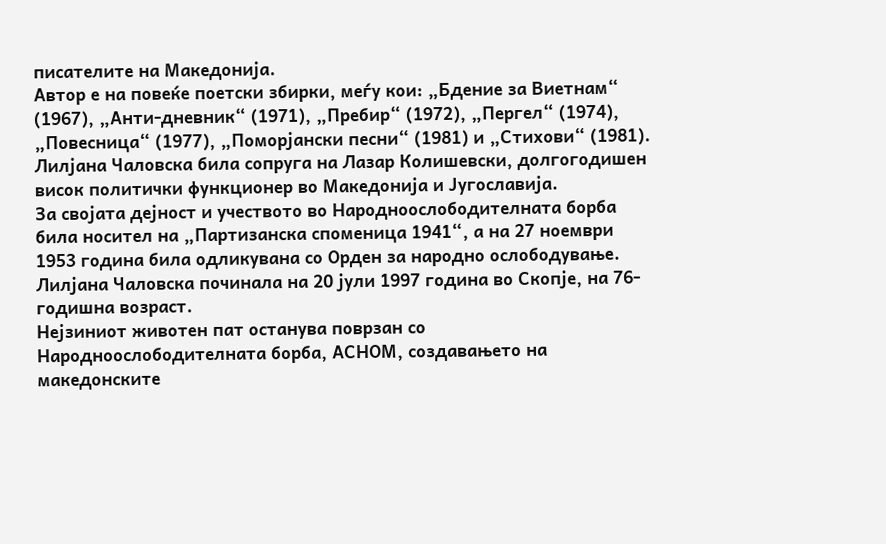писателите на Македонија.
Автор е на повеќе поетски збирки, меѓу кои: „Бдение за Виетнам“ (1967), „Анти-дневник“ (1971), „Пребир“ (1972), „Пергел“ (1974), „Повесница“ (1977), „Поморјански песни“ (1981) и „Стихови“ (1981).
Лилјана Чаловска била сопруга на Лазар Колишевски, долгогодишен висок политички функционер во Македонија и Југославија.
За својата дејност и учеството во Народноослободителната борба била носител на „Партизанска споменица 1941“, а на 27 ноември 1953 година била одликувана со Орден за народно ослободување.
Лилјана Чаловска починала на 20 јули 1997 година во Скопје, на 76-годишна возраст.
Нејзиниот животен пат останува поврзан со Народноослободителната борба, АСНОМ, создавањето на македонските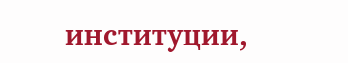институции,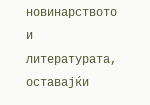новинарството и литературата, оставајќи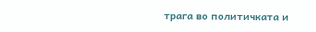трага во политичката и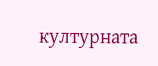културната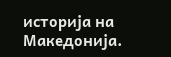историја на Македонија.